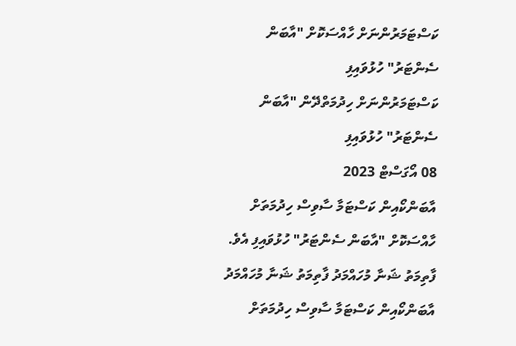ކަސްޓަމަރުންނަށް ހާއްސަކޮށް "އާބަން ސެންޓަރު" ހުޅުވައިފި
ކަސްޓަމަރުންނަށް ހިދުމަތްދޭން "އާބަން ސެންޓަރު" ހުޅުވައިފި
08 އޯގަސްޓް 2023
އާބަންކޯއިން ކަސްޓަމާ ސާވިސް ހިދުމަތަށް ހާއްސަކޮށް "އާބަން ސެންޓަރު" ހުޅުވައިފި އެވެ.
ފާތިމަތު ޝަނާ މުހައްމަދު ފާތިމަތު ޝަނާ މުހައްމަދު
އާބަންކޯއިން ކަސްޓަމާ ސާވިސް ހިދުމަތަށް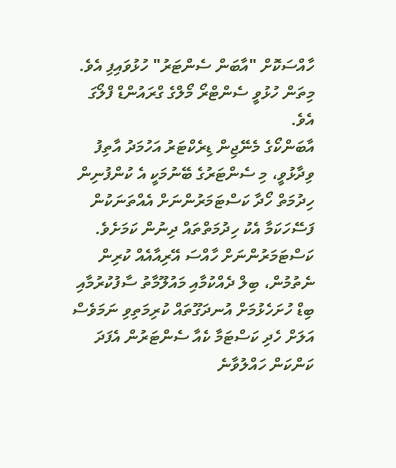ހާއްސަކޮށް "އާބަން ސެންޓަރު" ހުޅުވައިފި އެވެ.
މިތަން ހުޅުވީ ސެންޓްރޯ މޯލްގެ ގްރައުންޑް ފްލޯގަ އެވެ.
އާބަންކޯގެ މެނޭޖިން ޑިރެކްޓަރު އަހުމަދު އާތިފު ވިދާޅުވީ، މި ސެންޓަރުގެ ބޭނުމަކީ އެ ކުންފުނިން ހިދުމަތް ހޯދާ ކަސްޓަމަރުންނަށް އެއްތަނަކުން ފަސޭހަކަމާ އެކު ހިދުމަތްތައް ދިނުން ކަމަށެވެ. ކަސްޓަމަރުންނަށް ހާއްސަ އޭރިއާއެއް ކުރިން ނެތުމުން، ބިލް ދެއްކުމާއި މައުލޫމާތު ސާފުކުރުމާއި ބިޑް ހުށަހެޅުމަށް އުނދަގޫތައް ކުރިމަތިވި ނަމަވެސް އަލަށް ހެދި ކަސްޓަމާ ކެއާ ސެންޓަރުން އެފަދަ ކަންކަން ހައްލުވާނެ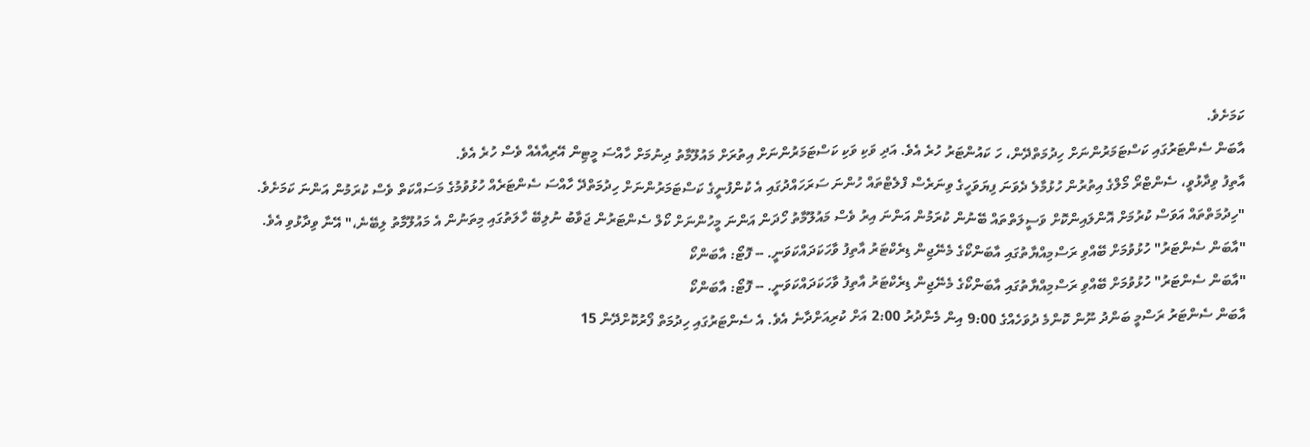ކަމަށެވެ.
އާބަން ސެންޓަރުގައި ކަސްޓަމަރުންނަށް ހިދުމަތްދޭން، ހަ ކައުންޓަރު ހުރެ އެވެ. އަދި ވަކި ވަކި ކަސްޓަމަރުންނަށް އިތުރަށް މައުލޫމާތު ދިނުމަށް ހާއްސަ މީޓިން އޭރިއާއެއް ވެސް ހުރެ އެވެ.
އާތިފު ވިދާޅުވީ، ސެންޓްރޯ މޯލްގެ އިތުރުން ހުޅުމާލެ ދެވަނަ ފިޔަވަހީގެ ވިނަރެސް ފްލެޓްތައް ހުންނަ ސަރަހައްދުގައި އެ ކުންފުނީގެ ކަސްޓަމަރުންނަށް ހިދުމަތްދޭ ހާއްސަ ސެންޓަރެއް ހުޅުވުމުގެ މަސައްކަތް ވެސް ކުރަމުން އަންނަ ކަމަށެވެ.
"ހިދުމަތްތައް އަވަސް ކުރުމަށް އޮންލައިންކޮށް ވަސީލަތްތައް ބޭނުން ކުރަމުން އަންނަ އިރު ވެސް މައުލޫމާތު ހޯދަން އަންނަ މީހުންނަށް ކޯލް ސެންޓަރުން ޖަވާބު ނުލިބޭ ހާލަތުގައި މިތަނުން އެ މައުލޫމާތު ލިބޭނެ،" އޭނާ ވިދާޅުވި އެވެ.
"އާބަން ސެންޓަރު" ހުޅުވުމަށް ބޭއްވި ރަސްމިއްޔާތުގައި އާބަންކޯގެ މެނޭޖިން ޑިރެކްޓަރު އާތިފު ވާހަކަދައްކަވަނީ. -- ފޮޓޯ: އާބަންކޯ
"އާބަން ސެންޓަރު" ހުޅުވުމަށް ބޭއްވި ރަސްމިއްޔާތުގައި އާބަންކޯގެ މެނޭޖިން ޑިރެކްޓަރު އާތިފު ވާހަކަދައްކަވަނީ. -- ފޮޓޯ: އާބަންކޯ
އާބަން ސެންޓަރު ރަސްމީ ބަންދު ނޫން ކޮންމެ ދުވަހެއްގެ 9:00 އިން މެންދުރު 2:00 އަށް ކުރިއަށްދާނެ އެވެ. އެ ސެންޓަރުގައި ހިދުމަތް ފޯރުކޮށްދޭން 15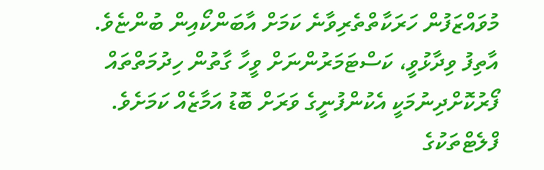މުވައްޒަފުން ހަރަކާތްތެރިވާނެ ކަމަށް އާބަންކޯއިން ބުންޏެވެ.
އާތިފު ވިދާޅުވީ، ކަސްޓަމަރުންނަށް ވީހާ ގާތުން ހިދުމަތްތައް ފޯރުކޮށްދިނުމަކީ އެކުންފުނީގެ ވަރަށް ބޮޑު އަމާޒެއް ކަމަށެވެ.
ފްލެޓްތަކުގެ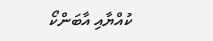ކުއްޔާއި އާބަންކޯ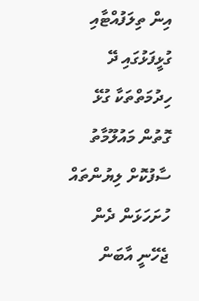އިން ތިލަފުއްޓާއި ގުޅީފަޅުގައި ދޭ ހިދުމަތްތަކާ ގުޅޭ ގޮތުން މައުލޫމާތު ސާފުކޮށް ލިޔުންތައް ހުށަހަޅަން ދެން ޖެހޭނީ އާބަން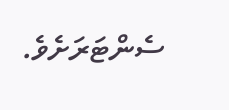ސެންޓަރަށެވެ.